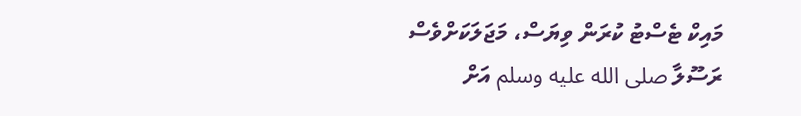މައިކް ޓެސްޓު ކުރަން ވިޔަސް، މަޖަލަކަށްވެސް ރަސޫލާ صلى الله عليه وسلم އަށް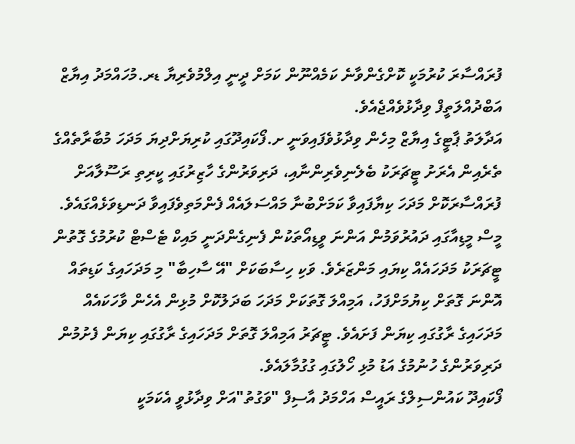ފުރައްސާރަ ކުރުމަކީ ކޮށްގެންވާނެ ކަމެއްނޫން ކަމަށް ދީނީ އިލްމުވެރިޔާ ޑރ.މުހައްމަދު އިޔާޒް އަބްދުއްލަތީފް ވިދާޅުވެއްޖެއެވެ.
އަދާލަތު ޕާޓީގެ އިޔާޒް މިހެން ވިދާޅުވެފައިވަނީ ށ.ފޯކައިދޫގައި ކުރިޔަށްދިޔަ މަދަހަ މުބާރާތެއްގެ ތެރެއިން އެރަށު ޓީޗަރަކު ބެލެނިވެރިންނާއި، ދަރިވަރުންގެ ހާޒިރުގައި ކީރިތި ރަސޫލާއަށް ފުރައްސާރަކޮށް މަދަހަ ކިޔާފައިވާ ކަމަށްބުނާ މައްސަލައެއް ފެންމަތިވެފައިވާ ދަނޑިވަޅެއްގައެވެ.
މީސް މީޑިއާގައި ދައުރުވަމުން އަންނަ ވީޑިއޯތަކުން ފެނިގެންދަނީ މައިކް ޓެސްޓް ކުރުމުގެ ގޮތުން ޓީޗަރަކު މަދަހައެއް ކިޔައި މަންޒަރެވެ. ވަކި ހިސާބަކަށް "އޭ ސާހިބާ" މި މަދަހައިގެ ކަޑިތައް އޮންނަ ގޮތަށް ކިޔުމަށްފަހު، އަމިއްލަ ގޮތަކަށް މަދަހަ ބަދަލުކޮށް މުޅިން އެހެން ވާހަކައެއް މަދަހައިގެ ރާގުގައި ކިޔަން ފަށައެވެ. ޓީޗަރު އަމިއްލަ ގޮތަށް މަދަހައިގެ ރާގުގައި ކިޔަން ފެށުމުން ދަރިވަރުންގެ ހުނުމުގެ އަޑު މުޅި ހޯލުގައި ގުގުމާލައެވެ.
ފޯކައިދޫ ކައުންސިލްގެ ރައީސް އަހްމަދު އާސިފް "ވަގުތު"އަށް ވިދާޅުވީ އެކަމަކީ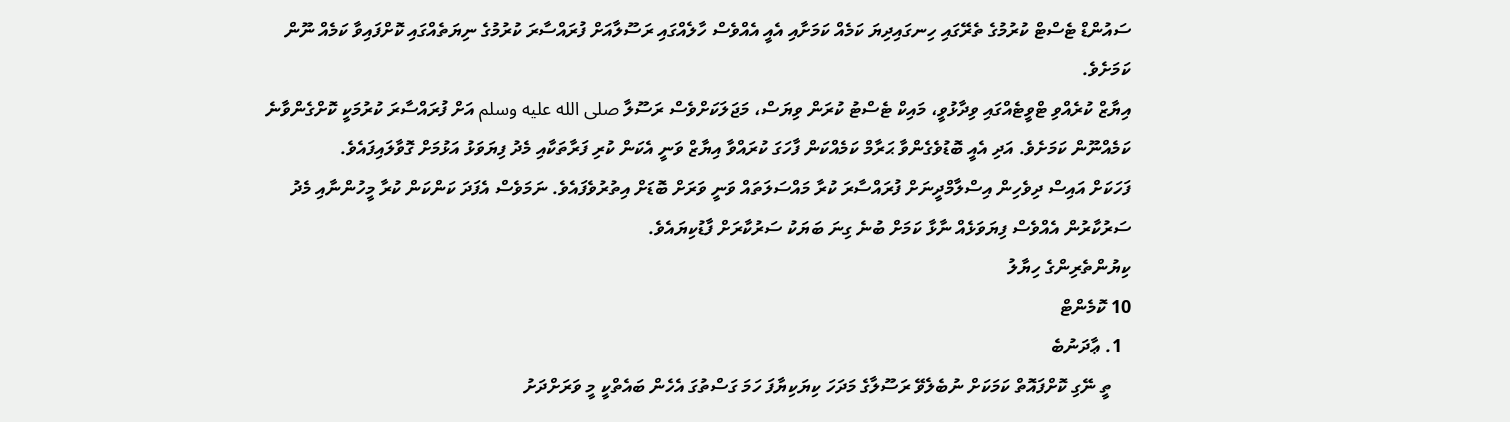ސައުންޑް ޓެސްޓް ކުރުމުގެ ތެރޭގައި ހިނގައިދިޔަ ކަމެއް ކަމަށާއި އެއީ އެއްވެސް ހާލެއްގައި ރަސޫލާއަށް ފުރައްސާރަ ކުރުމުގެ ނިޔަތެއްގައި ކޮށްފައިވާ ކަމެއް ނޫން ކަމަށެވެ.
އިޔާޒް ކުރެއްވި ޓްވީޓެއްގައި ވިދާޅުވީ، މައިކް ޓެސްޓު ކުރަން ވިޔަސް، މަޖަލަކަށްވެސް ރަސޫލާ صلى الله عليه وسلم އަށް ފުރައްސާރަ ކުރުމަކީ ކޮށްގެންވާނެ ކަމެއްނޫން ކަމަށެވެ. އަދި އެއީ ބޮޑުވެގެންވާ ޙަރާމް ކަމެއްކަން ފާހަގަ ކުރައްވާ އިޔާޒް ވަނީ އެކަން ކުރި ފަރާތަކާއި މެދު ފިޔަވަޅު އަޅުމަށް ގޮވާލައިފައެވެ.
ފަހަކަށް އައިސް ދިވެހިން އިސްލާމްދީނަށް ފުރައްސާރަ ކުރާ މައްސަލަތައް ވަނީ ވަރަށް ބޮޑަށް އިތުރުވެފައެވެ. ނަމަވެސް އެފަދަ ކަންކަން ކުރާ މީހުންނާއި މެދު ސަރުކާރުން އެއްވެސް ފިޔަވަޅެއް ނާޅާ ކަމަށް ބުނެ ގިނަ ބަޔަކު ސަރުކާރަށް ފާޑުކިޔައެވެ.
ކިޔުންތެރިންގެ ހިޔާލު
10 ކޮމެންޓް
  1. ޢާދަނުބެ
    ތީ ނޭގި ކޮށްފައޮތް ކަމަކަށް ނުބެލެވޭ ރަސޫލާގެ މަދަހަ ކިޔަކިޔާފަ ހަމަ ގަސްތުގަ އެހެން ބައެތްކީ މީ ވަރަށްދަށު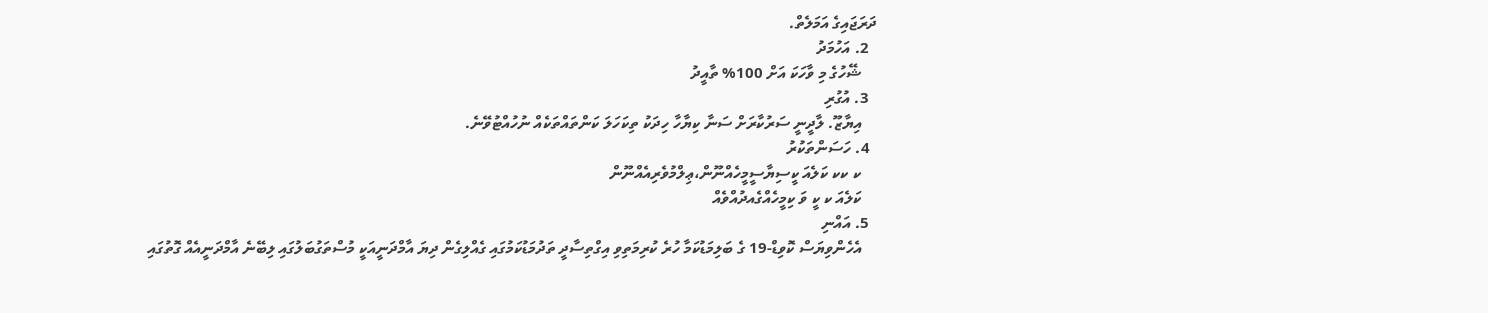ދަރަޖައިގެ އަމަލެތް.
  2. އަހުމަދު
    ޝޭހުގެ މި ވާހަކަ އަށް 100% ތާއީދު
  3. އުގުރި
    އިޔާޒޫ. ލާދީނީ ސަރުކާރަށް ސަނާ ކިޔާހާ ހިދަކު ތިކަހަލަ ކަންތައްތަކެއް ނުހުއްޓުވޭނެ.
  4. ހަސަންތަކުރު
    ކ ކކ ކަލެއަ ކީސިޔާސީމީހެއްނޫން،ޢިލްމުވެރިއެއްނޫން
    ކަލެއަ ކ ކީ ވަ ކިމީހެއްގެއދުއްވެއް
  5. އައްނި
    އެހެންވިޔަސް ކޮވިޑް-19 ގެ ބަލިމަޑުކަމާ ހުރެ ކުރިމަތިވި އިގްތިސާދީ ތަދުމަޑުކަމުގައި ގެއްލިގެން ދިޔަ އާމްދަނީއަކީ މުސްތަގުބަލުގައި ލިބޭނެ އާމްދަނީއެއް ގޮތުގައި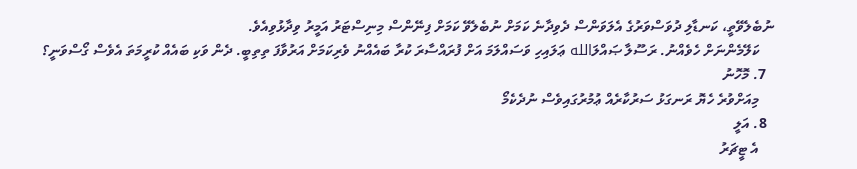ނުބެލެވޭތީ، ކަނޑާލި ދުވަސްވަރުގެ އެލަވަންސް ދެވިދާނެ ކަމަށް ނުބެލެވޭ ކަމަށް ފިނޭންސް މިނިސްޓަރު އަމީރު ވިދާޅުވިއެވެ.
    ކަލޭމެންނަށް ހެވެއްނު. ރަސޫލާ ޞައްލަالله ޢަލައިހި ވަސައްލަމަ އަށް ފުރައްސާރަ ކުރާ ބައެއްނު ވެރިކަމަށް އަރުވާފަ ތިތިބީ. ދެން ވަކި ބައެއް ކުރީމަތަ އެވެސް ގޯސްވަނީ؟
  7. މޮހޮނު
    މިއަށްވުރެ ހެޔޮ ރަނގަޅު ސަރުކާރެއް ޢުމުރުގައިވެސް ނުދެކެމޯ
  8. އަލީ
    އެ ޓީޗަރު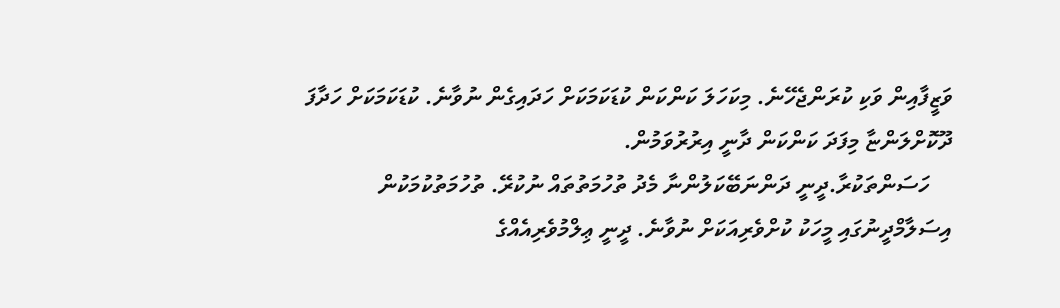ވަޒީފާއިން ވަކި ކުރަންޖެހޭނެ. މިކަހަލަ ކަންކަން ކުޑަކަމަކަށް ހަދައިގެން ނުވާނެ. ކުޑަކަމަކަށް ހަދާފަ ދޫކޮށްލަންޏާ މިފަދަ ކަންކަން ދާނީ އިރުރުވަމުން.
    ހަސަންތަކުރާ.ދީނީ ދަންނަބޭކަލުންނާ މެދު ތުހުމަތުތައް ނުކުރޭ. ތުހުމަތުކުމަކުން އިސަލާމްދީނުގައި މީހަކު ކުށްވެރިއަކަށް ނުވާނެ. ދީނީ ޢިލްމުވެރިއެއްގެ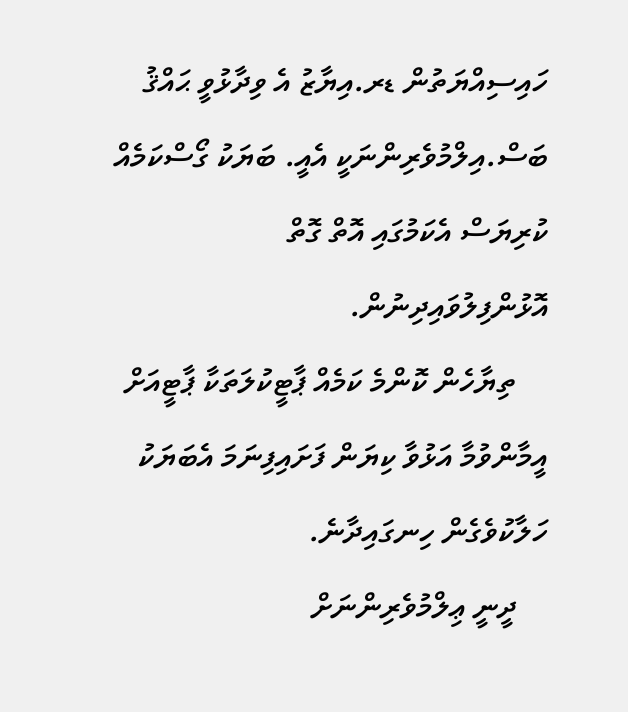ހައިސިއްޔަތުން ޑރ.އިޔާޒު އެ ވިދާޅުވީ ޙައްޤު ބަސް.އިލްމުވެރިންނަކީ އެއީ. ބަޔަކު ގޯސްކަމެއް ކުރިޔަސް އެކަމުގައި އޮތް ގޮތް އޮޅުންފިލުވައިދިނުން.
    ތިޔާހެން ކޮންމެ ކަމެއް ޕާޓީކުލަތަކާ ޕާޓީއަށް އީމާންވުމާ އަޅުވާ ކިޔަން ފަށައިފިނަމަ އެބަޔަކު ހަލާކުވެގެން ހިނގައިދާނެ.
    ދީނީ ޢިލްމުވެރިންނަށް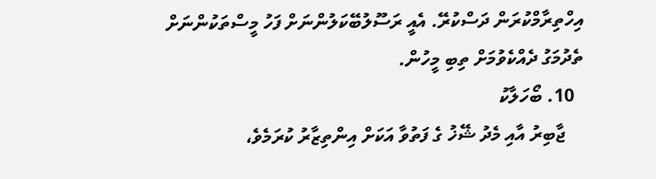އިހްތިރާމްކުރަން ދަސްކުރޭ. އެއީ ރަސޫލުބޭކަލުންނަށް ފަހު މީސްތަކުންނަށް ތެދުމަގު ދެއްކެވުމަށް ތިބި މީހުން.
  10. ބޯހަލާކު
    ޖާބިރު އާއި މެދު ޝޭޚު ގެ ފަތުވާ އަކަށް އިންތިޒާރު ކުރަމެވެ،